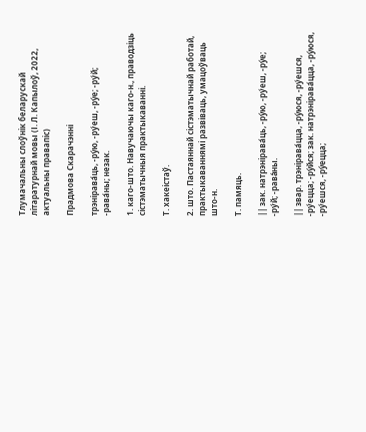Тлумачальны слоўнік беларускай літаратурнай мовы (І. Л. Капылоў, 2022, актуальны правапіс)

Прадмова Скарачэнні

трэнірава́ць, -ру́ю, -ру́еш, -ру́е; -ру́й; -рава́ны; незак.

1. каго-што. Навучаючы каго-н., праводзіць сістэматычныя практыкаванні.

Т. хакеістаў.

2. што. Пастаяннай сістэматычнай работай, практыкаваннямі развіваць, умацоўваць што-н.

Т. памяць.

|| зак. натрэнірава́ць, -ру́ю, -ру́еш, -ру́е; -ру́й; -рава́ны.

|| звар. трэнірава́цца, -ру́юся, -ру́ешся, -ру́ецца; -ру́йся; зак. натрэнірава́цца, -ру́юся, -ру́ешся, -ру́ецца;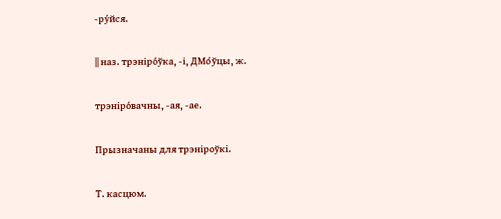-ру́йся.

|| наз. трэніро́ўка, -і, ДМо́ўцы, ж.

трэніро́вачны, -ая, -ае.

Прызначаны для трэніроўкі.

Т. касцюм.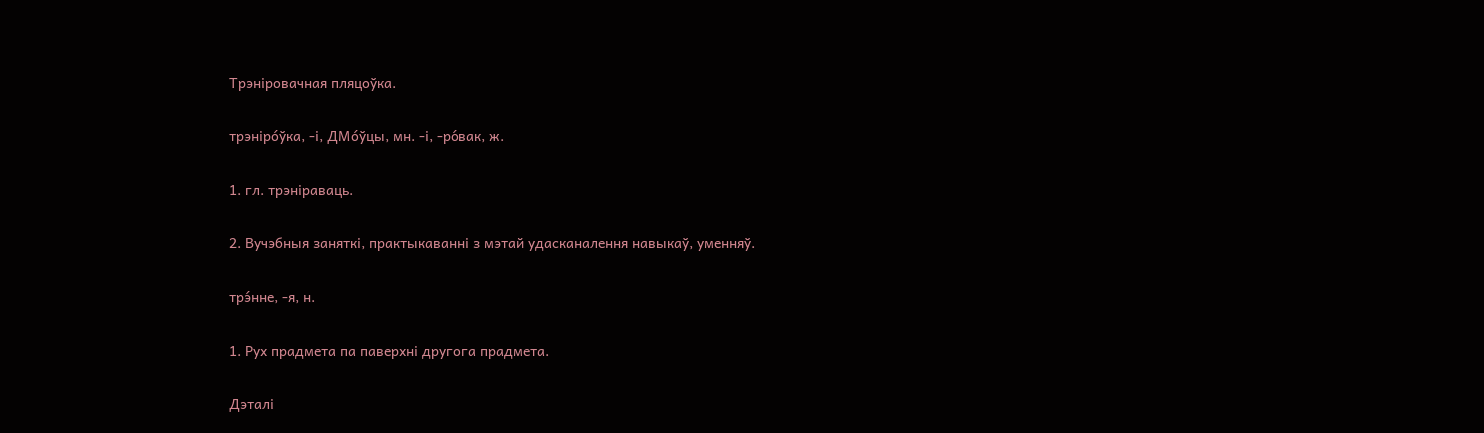Трэніровачная пляцоўка.

трэніро́ўка, -і, ДМо́ўцы, мн. -і, -ро́вак, ж.

1. гл. трэніраваць.

2. Вучэбныя заняткі, практыкаванні з мэтай удасканалення навыкаў, уменняў.

трэ́нне, -я, н.

1. Рух прадмета па паверхні другога прадмета.

Дэталі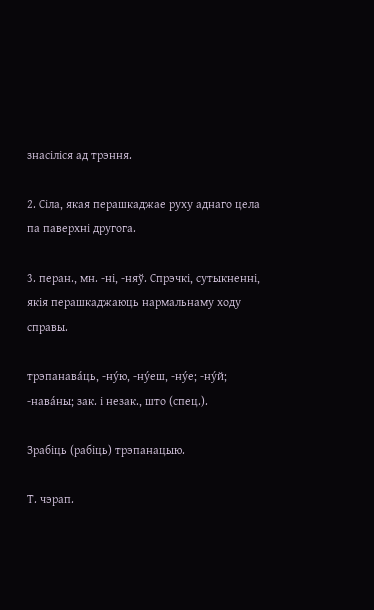знасіліся ад трэння.

2. Сіла, якая перашкаджае руху аднаго цела па паверхні другога.

3. перан., мн. -ні, -няў. Спрэчкі, сутыкненні, якія перашкаджаюць нармальнаму ходу справы.

трэпанава́ць, -ну́ю, -ну́еш, -ну́е; -ну́й; -нава́ны; зак. і незак., што (спец.).

Зрабіць (рабіць) трэпанацыю.

Т. чэрап.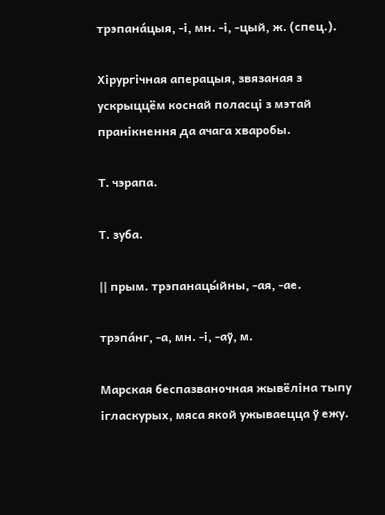трэпана́цыя, -і, мн. -і, -цый, ж. (спец.).

Хірургічная аперацыя, звязаная з ускрыццём коснай поласці з мэтай пранікнення да ачага хваробы.

Т. чэрапа.

Т. зуба.

|| прым. трэпанацы́йны, -ая, -ае.

трэпа́нг, -а, мн. -і, -аў, м.

Марская беспазваночная жывёліна тыпу ігласкурых, мяса якой ужываецца ў ежу.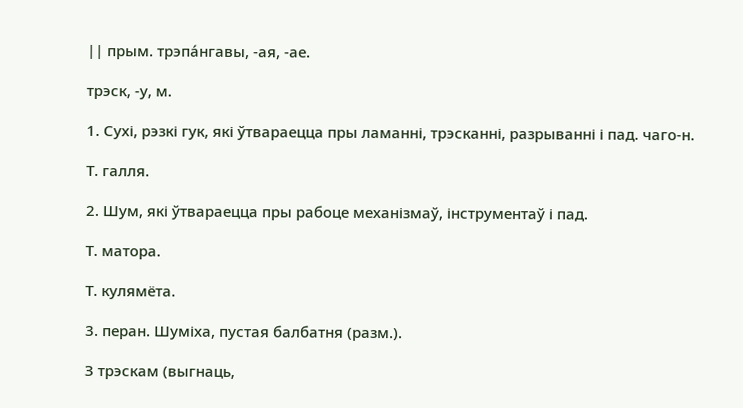|| прым. трэпа́нгавы, -ая, -ае.

трэск, -у, м.

1. Сухі, рэзкі гук, які ўтвараецца пры ламанні, трэсканні, разрыванні і пад. чаго-н.

Т. галля.

2. Шум, які ўтвараецца пры рабоце механізмаў, інструментаў і пад.

Т. матора.

Т. кулямёта.

3. перан. Шуміха, пустая балбатня (разм.).

З трэскам (выгнаць,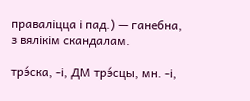праваліцца і пад.) — ганебна, з вялікім скандалам.

трэ́ска, -і, ДМ трэ́сцы, мн. -і,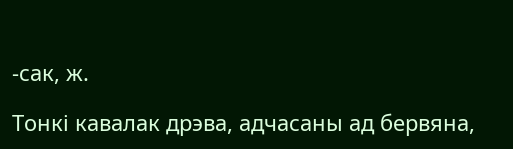-сак, ж.

Тонкі кавалак дрэва, адчасаны ад бервяна,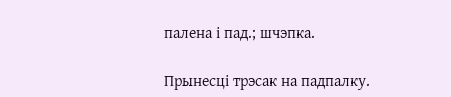палена і пад.; шчэпка.

Прынесці трэсак на падпалку.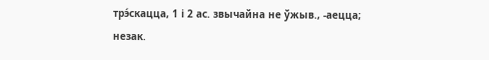трэ́скацца, 1 і 2 ас. звычайна не ўжыв., -аецца; незак.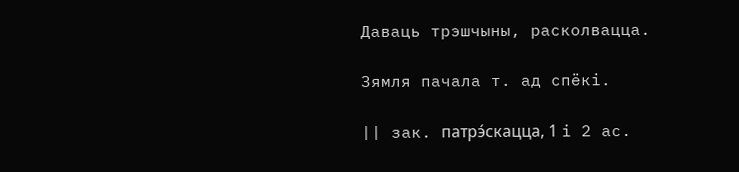Даваць трэшчыны, расколвацца.

Зямля пачала т. ад спёкі.

|| зак. патрэ́скацца, 1 і 2 ас.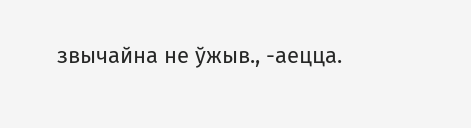звычайна не ўжыв., -аецца.